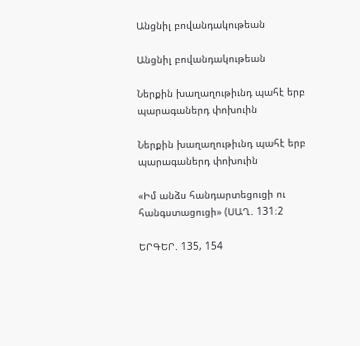Անցնիլ բովանդակութեան

Անցնիլ բովանդակութեան

Ներքին խաղաղութիւնդ պահէ երբ պարագաներդ փոխուին

Ներքին խաղաղութիւնդ պահէ երբ պարագաներդ փոխուին

«Իմ անձս հանդարտեցուցի ու հանգստացուցի» (ՍԱՂ. 131։2

ԵՐԳԵՐ. 135, 154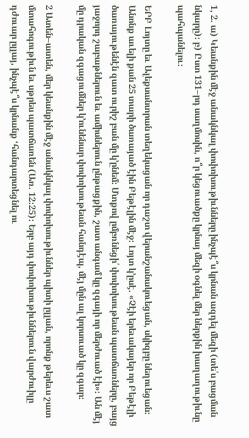1, 2. ա) Կեանքին մէջ անակնկալ փոփոխութիւնները ինչպէ՞ս կրնան ազդել մեզի (տե՛ս բացման նկարը)։ բ) Ըստ 131–րդ սաղմոսին, ո՞ր կեցուածքը կրնայ մեզի օգնել մեր ներքին խաղաղութիւնը պահպանելու։

ԵՐԲ Լոյտը եւ Ալեքսանտրան տեղեկացան որ դաշտ վերանշանակուեցան, սկիզբը նեղուեցան։ Անոնք աւելի քան 25 տարի ծառայած էին Բեթէլին մէջ։ Լոյտ կ’ըսէ. «Չէի երեւակայեր որ Բեթէլի ծառայութենէն զատ ուրիշ բան մը կ’ընեմ։ Մտքով ըմբռնեցի՛ փոփոխութեան պատճառները, բայց յաջորդ շաբաթներուն եւ ամիսներուն ընթացքին, շատ անգամ կը զգայի որ մերժուած էի»։ Ան մէյ մը դրական զգացումներ կ’ունենար փոփոխութեան հանդէպ, մէյ մըն ալ կորսուած կը զգար։

2 Ատեն–ատեն, մեր կեանքին մէջ անակնկալ փոփոխութիւններ պիտի ըլլան, որոնք թերեւս շատ մտահոգութիւն եւ սթրես պատճառեն (Առ. 12։25)։ Երբ այդ փոփոխութիւններուն վարժուիլը դժուար ըլլայ, ինչպէ՞ս կրնանք ‘հանդարտեցնել ու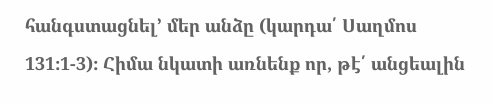հանգստացնել’ մեր անձը (կարդա՛ Սաղմոս 131։1-3)։ Հիմա նկատի առնենք որ, թէ՛ անցեալին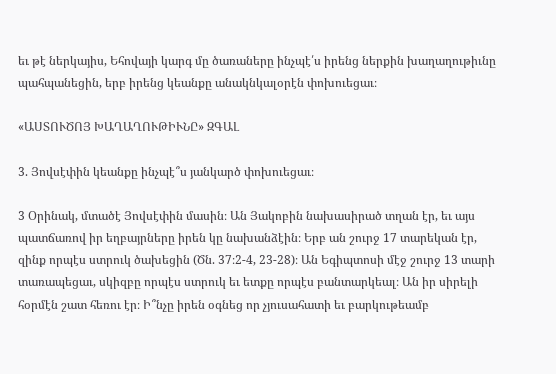եւ թէ ներկայիս, Եհովայի կարգ մը ծառաները ինչպէ՛ս իրենց ներքին խաղաղութիւնը պահպանեցին, երբ իրենց կեանքը անակնկալօրէն փոխուեցաւ։

«ԱՍՏՈՒԾՈՅ ԽԱՂԱՂՈՒԹԻՒՆԸ» ԶԳԱԼ

3. Յովսէփին կեանքը ինչպէ՞ս յանկարծ փոխուեցաւ։

3 Օրինակ, մտածէ Յովսէփին մասին։ Ան Յակոբին նախասիրած տղան էր, եւ այս պատճառով իր եղբայրները իրեն կը նախանձէին։ Երբ ան շուրջ 17 տարեկան էր, զինք որպէս ստրուկ ծախեցին (Ծն. 37։2-4, 23-28)։ Ան Եգիպտոսի մէջ շուրջ 13 տարի տառապեցաւ, սկիզբը որպէս ստրուկ եւ ետքը որպէս բանտարկեալ։ Ան իր սիրելի հօրմէն շատ հեռու էր։ Ի՞նչը իրեն օգնեց որ չյուսահատի եւ բարկութեամբ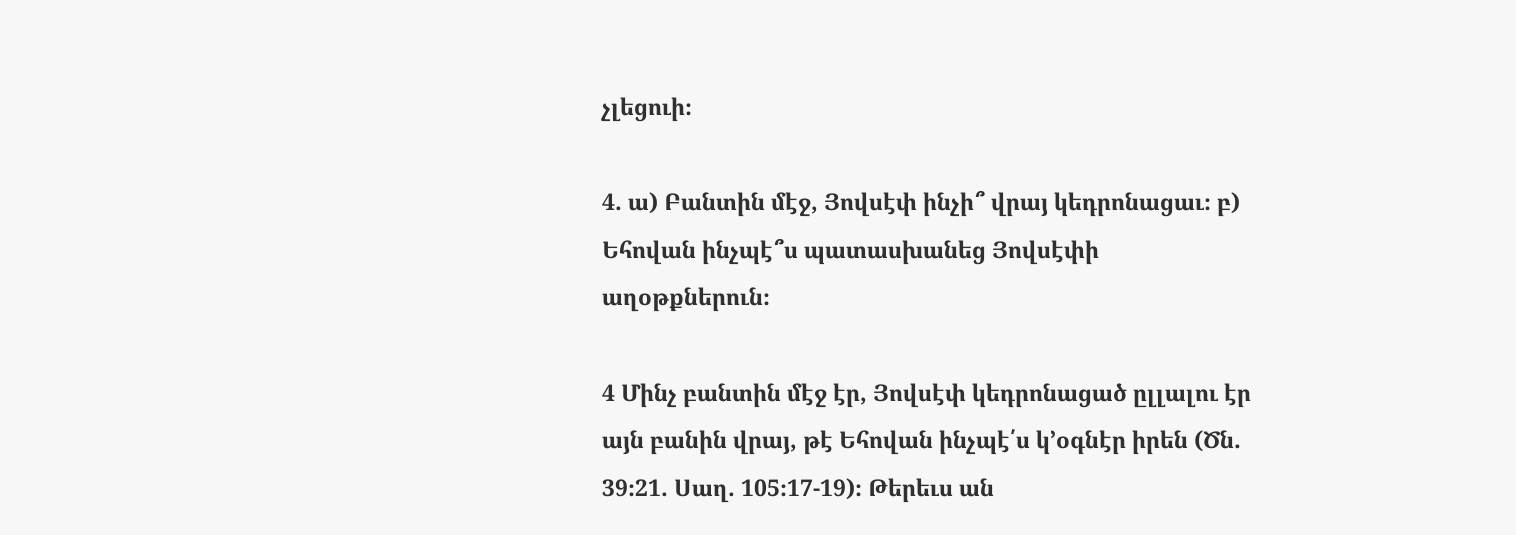չլեցուի։

4. ա) Բանտին մէջ, Յովսէփ ինչի՞ վրայ կեդրոնացաւ։ բ) Եհովան ինչպէ՞ս պատասխանեց Յովսէփի աղօթքներուն։

4 Մինչ բանտին մէջ էր, Յովսէփ կեդրոնացած ըլլալու էր այն բանին վրայ, թէ Եհովան ինչպէ՛ս կ’օգնէր իրեն (Ծն. 39։21. Սաղ. 105։17-19)։ Թերեւս ան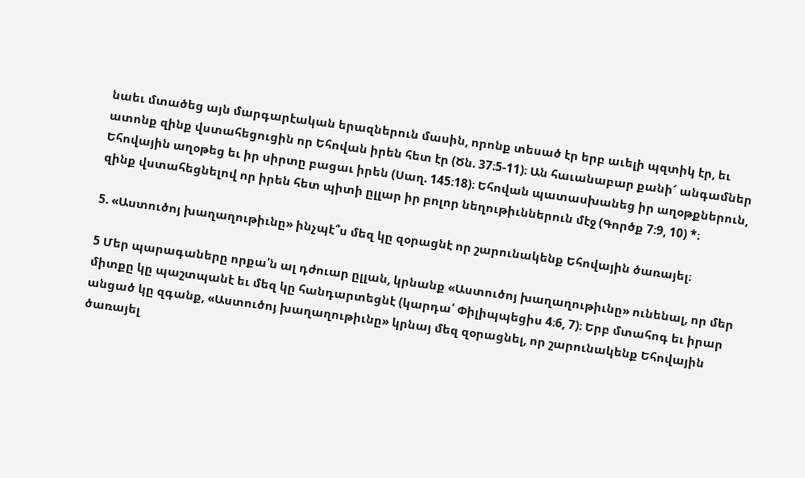նաեւ մտածեց այն մարգարէական երազներուն մասին, որոնք տեսած էր երբ աւելի պզտիկ էր, եւ ատոնք զինք վստահեցուցին որ Եհովան իրեն հետ էր (Ծն. 37։5-11)։ Ան հաւանաբար քանի՜ անգամներ Եհովային աղօթեց եւ իր սիրտը բացաւ իրեն (Սաղ. 145։18)։ Եհովան պատասխանեց իր աղօթքներուն, զինք վստահեցնելով որ իրեն հետ պիտի ըլլար իր բոլոր նեղութիւններուն մէջ (Գործք 7։9, 10) *։

5. «Աստուծոյ խաղաղութիւնը» ինչպէ՞ս մեզ կը զօրացնէ որ շարունակենք Եհովային ծառայել։

5 Մեր պարագաները որքա՛ն ալ դժուար ըլլան, կրնանք «Աստուծոյ խաղաղութիւնը» ունենալ, որ մեր միտքը կը պաշտպանէ եւ մեզ կը հանդարտեցնէ (կարդա՛ Փիլիպպեցիս 4։6, 7)։ Երբ մտահոգ եւ իրար անցած կը զգանք, «Աստուծոյ խաղաղութիւնը» կրնայ մեզ զօրացնել, որ շարունակենք Եհովային ծառայել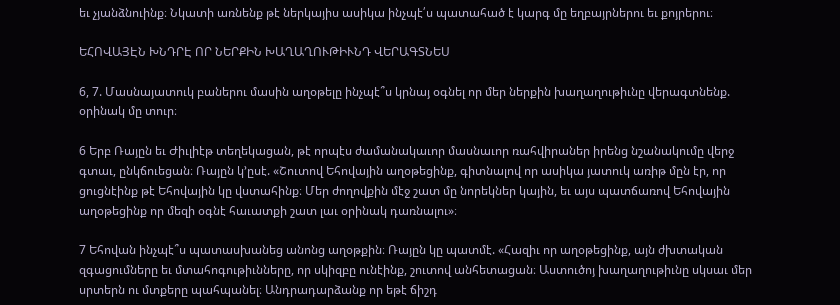եւ չյանձնուինք։ Նկատի առնենք թէ ներկայիս ասիկա ինչպէ՛ս պատահած է կարգ մը եղբայրներու եւ քոյրերու։

ԵՀՈՎԱՅԷՆ ԽՆԴՐԷ ՈՐ ՆԵՐՔԻՆ ԽԱՂԱՂՈՒԹԻՒՆԴ ՎԵՐԱԳՏՆԵՍ

6, 7. Մասնայատուկ բաներու մասին աղօթելը ինչպէ՞ս կրնայ օգնել որ մեր ներքին խաղաղութիւնը վերագտնենք. օրինակ մը տուր։

6 Երբ Ռայըն եւ Ժիւլիէթ տեղեկացան, թէ որպէս ժամանակաւոր մասնաւոր ռահվիրաներ իրենց նշանակումը վերջ գտաւ, ընկճուեցան։ Ռայըն կ’ըսէ. «Շուտով Եհովային աղօթեցինք, գիտնալով որ ասիկա յատուկ առիթ մըն էր, որ ցուցնէինք թէ Եհովային կը վստահինք։ Մեր ժողովքին մէջ շատ մը նորեկներ կային, եւ այս պատճառով Եհովային աղօթեցինք որ մեզի օգնէ հաւատքի շատ լաւ օրինակ դառնալու»։

7 Եհովան ինչպէ՞ս պատասխանեց անոնց աղօթքին։ Ռայըն կը պատմէ. «Հազիւ որ աղօթեցինք, այն ժխտական զգացումները եւ մտահոգութիւնները, որ սկիզբը ունէինք, շուտով անհետացան։ Աստուծոյ խաղաղութիւնը սկսաւ մեր սրտերն ու մտքերը պահպանել։ Անդրադարձանք որ եթէ ճիշդ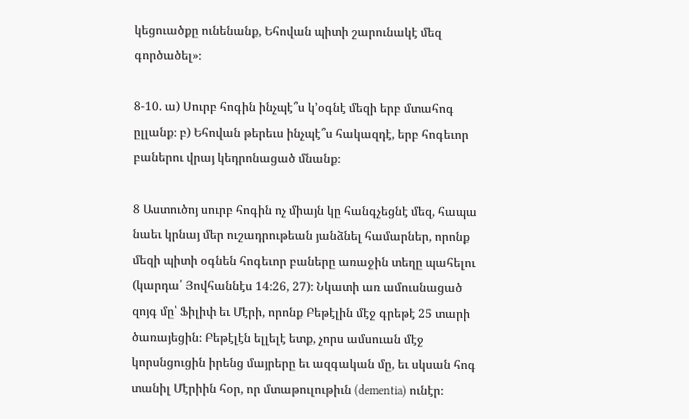կեցուածքը ունենանք, Եհովան պիտի շարունակէ մեզ գործածել»։

8-10. ա) Սուրբ հոգին ինչպէ՞ս կ’օգնէ մեզի երբ մտահոգ ըլլանք։ բ) Եհովան թերեւս ինչպէ՞ս հակազդէ, երբ հոգեւոր բաներու վրայ կեդրոնացած մնանք։

8 Աստուծոյ սուրբ հոգին ոչ միայն կը հանգչեցնէ մեզ, հապա նաեւ կրնայ մեր ուշադրութեան յանձնել համարներ, որոնք մեզի պիտի օգնեն հոգեւոր բաները առաջին տեղը պահելու (կարդա՛ Յովհաննէս 14։26, 27)։ Նկատի առ ամուսնացած զոյգ մը՝ Ֆիլիփ եւ Մէրի, որոնք Բեթէլին մէջ գրեթէ 25 տարի ծառայեցին։ Բեթէլէն ելլելէ ետք, չորս ամսուան մէջ կորսնցուցին իրենց մայրերը եւ ազգական մը, եւ սկսան հոգ տանիլ Մէրիին հօր, որ մտաթուլութիւն (dementia) ունէր։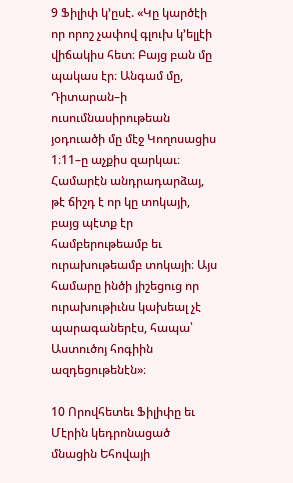9 Ֆիլիփ կ’ըսէ. «Կը կարծէի որ որոշ չափով գլուխ կ’ելլէի վիճակիս հետ։ Բայց բան մը պակաս էր։ Անգամ մը, Դիտարան–ի ուսումնասիրութեան յօդուածի մը մէջ Կողոսացիս 1։11–ը աչքիս զարկաւ։ Համարէն անդրադարձայ, թէ ճիշդ է որ կը տոկայի, բայց պէտք էր համբերութեամբ եւ ուրախութեամբ տոկայի։ Այս համարը ինծի յիշեցուց որ ուրախութիւնս կախեալ չէ պարագաներէս, հապա՝ Աստուծոյ հոգիին ազդեցութենէն»։

10 Որովհետեւ Ֆիլիփը եւ Մէրին կեդրոնացած մնացին Եհովայի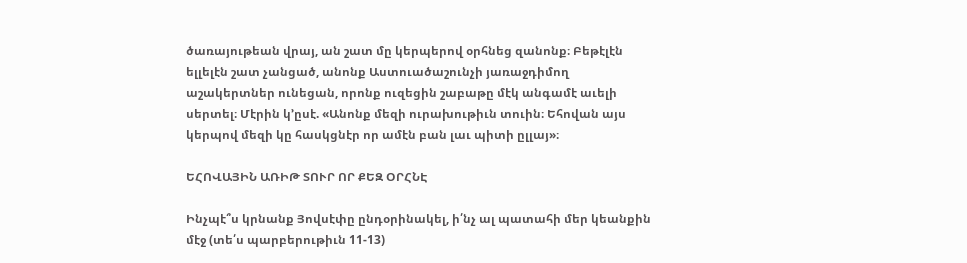ծառայութեան վրայ, ան շատ մը կերպերով օրհնեց զանոնք։ Բեթէլէն ելլելէն շատ չանցած, անոնք Աստուածաշունչի յառաջդիմող աշակերտներ ունեցան, որոնք ուզեցին շաբաթը մէկ անգամէ աւելի սերտել։ Մէրին կ’ըսէ. «Անոնք մեզի ուրախութիւն տուին։ Եհովան այս կերպով մեզի կը հասկցնէր որ ամէն բան լաւ պիտի ըլլայ»։

ԵՀՈՎԱՅԻՆ ԱՌԻԹ ՏՈՒՐ ՈՐ ՔԵԶ ՕՐՀՆԷ

Ինչպէ՞ս կրնանք Յովսէփը ընդօրինակել, ի՛նչ ալ պատահի մեր կեանքին մէջ (տե՛ս պարբերութիւն 11-13)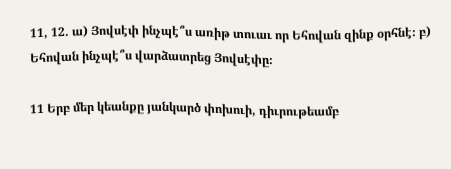11, 12. ա) Յովսէփ ինչպէ՞ս առիթ տուաւ որ Եհովան զինք օրհնէ։ բ) Եհովան ինչպէ՞ս վարձատրեց Յովսէփը։

11 Երբ մեր կեանքը յանկարծ փոխուի, դիւրութեամբ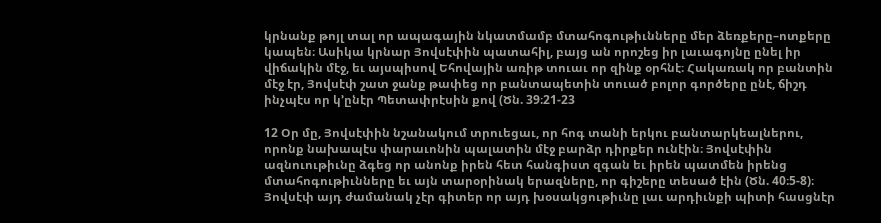կրնանք թոյլ տալ որ ապագային նկատմամբ մտահոգութիւնները մեր ձեռքերը–ոտքերը կապեն։ Ասիկա կրնար Յովսէփին պատահիլ, բայց ան որոշեց իր լաւագոյնը ընել իր վիճակին մէջ, եւ այսպիսով Եհովային առիթ տուաւ որ զինք օրհնէ։ Հակառակ որ բանտին մէջ էր, Յովսէփ շատ ջանք թափեց որ բանտապետին տուած բոլոր գործերը ընէ, ճիշդ ինչպէս որ կ’ընէր Պետափրէսին քով (Ծն. 39։21-23

12 Օր մը, Յովսէփին նշանակում տրուեցաւ, որ հոգ տանի երկու բանտարկեալներու, որոնք նախապէս փարաւոնին պալատին մէջ բարձր դիրքեր ունէին։ Յովսէփին ազնուութիւնը ձգեց որ անոնք իրեն հետ հանգիստ զգան եւ իրեն պատմեն իրենց մտահոգութիւնները եւ այն տարօրինակ երազները, որ գիշերը տեսած էին (Ծն. 40։5-8)։ Յովսէփ այդ ժամանակ չէր գիտեր որ այդ խօսակցութիւնը լաւ արդիւնքի պիտի հասցնէր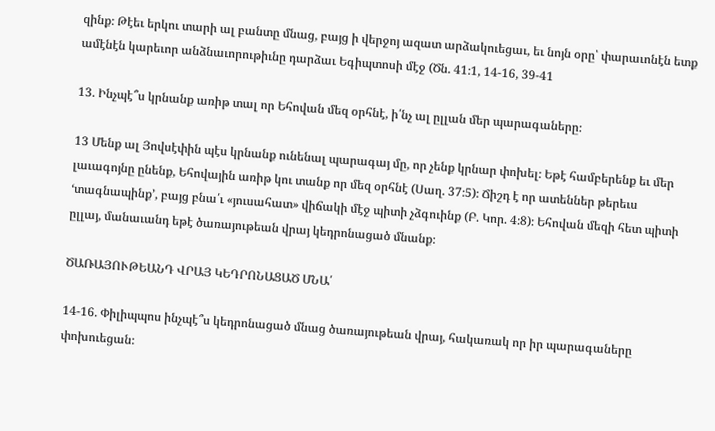զինք։ Թէեւ երկու տարի ալ բանտը մնաց, բայց ի վերջոյ ազատ արձակուեցաւ, եւ նոյն օրը՝ փարաւոնէն ետք ամէնէն կարեւոր անձնաւորութիւնը դարձաւ Եգիպտոսի մէջ (Ծն. 41։1, 14-16, 39-41

13. Ինչպէ՞ս կրնանք առիթ տալ որ Եհովան մեզ օրհնէ, ի՛նչ ալ ըլլան մեր պարագաները։

13 Մենք ալ Յովսէփին պէս կրնանք ունենալ պարագայ մը, որ չենք կրնար փոխել։ Եթէ համբերենք եւ մեր լաւագոյնը ընենք, Եհովային առիթ կու տանք որ մեզ օրհնէ (Սաղ. 37։5)։ Ճիշդ է որ ատեններ թերեւս ‘տագնապինք’, բայց բնա՛ւ «յուսահատ» վիճակի մէջ պիտի չձգուինք (Բ. Կոր. 4։8)։ Եհովան մեզի հետ պիտի ըլլայ, մանաւանդ եթէ ծառայութեան վրայ կեդրոնացած մնանք։

ԾԱՌԱՅՈՒԹԵԱՆԴ ՎՐԱՅ ԿԵԴՐՈՆԱՑԱԾ ՄՆԱ՛

14-16. Փիլիպպոս ինչպէ՞ս կեդրոնացած մնաց ծառայութեան վրայ, հակառակ որ իր պարագաները փոխուեցան։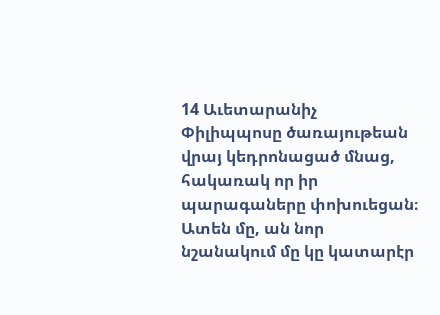14 Աւետարանիչ Փիլիպպոսը ծառայութեան վրայ կեդրոնացած մնաց, հակառակ որ իր պարագաները փոխուեցան։ Ատեն մը, ան նոր նշանակում մը կը կատարէր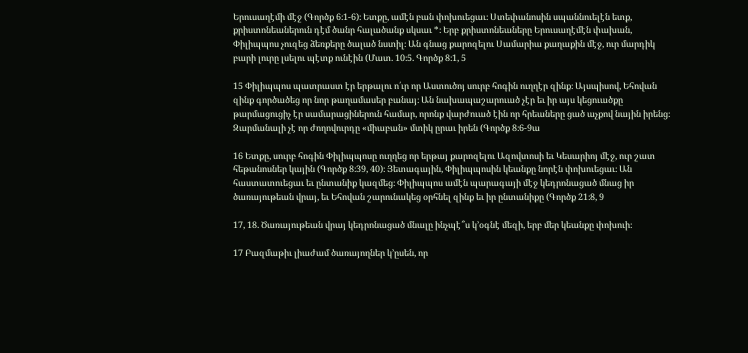Երուսաղէմի մէջ (Գործք 6։1-6)։ Ետքը, ամէն բան փոխուեցաւ։ Ստեփանոսին սպաննուելէն ետք, քրիստոնեաներուն դէմ ծանր հալածանք սկսաւ *։ Երբ քրիստոնեաները Երուսաղէմէն փախան, Փիլիպպոս չուզեց ձեռքերը ծալած նստիլ։ Ան գնաց քարոզելու Սամարիա քաղաքին մէջ, ուր մարդիկ բարի լուրը լսելու պէտք ունէին (Մատ. 10։5. Գործք 8։1, 5

15 Փիլիպպոս պատրաստ էր երթալու ո՛ւր որ Աստուծոյ սուրբ հոգին ուղղէր զինք։ Այսպիսով, Եհովան զինք գործածեց որ նոր թաղամասեր բանայ։ Ան նախապաշարուած չէր եւ իր այս կեցուածքը թարմացուցիչ էր սամարացիներուն համար, որոնք վարժուած էին որ հրեաները ցած աչքով նային իրենց։ Զարմանալի չէ որ ժողովուրդը «միաբան» մտիկ ըրաւ իրեն (Գործք 8։6-9ա

16 Ետքը, սուրբ հոգին Փիլիպպոսը ուղղեց որ երթայ քարոզելու Ազովտոսի եւ Կեսարիոյ մէջ, ուր շատ հեթանոսներ կային (Գործք 8։39, 40)։ Յետագային, Փիլիպպոսին կեանքը նորէն փոխուեցաւ։ Ան հաստատուեցաւ եւ ընտանիք կազմեց։ Փիլիպպոս ամէն պարագայի մէջ կեդրոնացած մնաց իր ծառայութեան վրայ, եւ Եհովան շարունակեց օրհնել զինք եւ իր ընտանիքը (Գործք 21։8, 9

17, 18. Ծառայութեան վրայ կեդրոնացած մնալը ինչպէ՞ս կ’օգնէ մեզի, երբ մեր կեանքը փոխուի։

17 Բազմաթիւ լիաժամ ծառայողներ կ’ըսեն, որ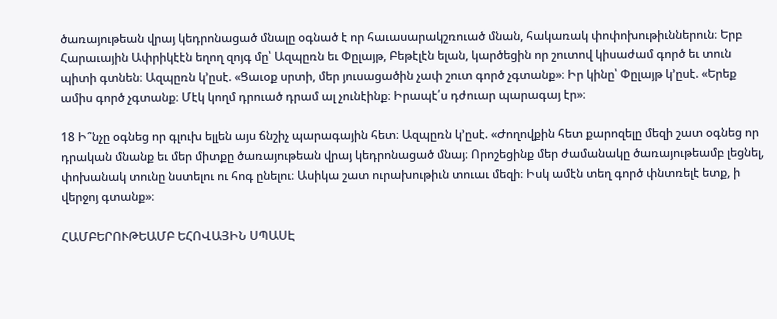ծառայութեան վրայ կեդրոնացած մնալը օգնած է որ հաւասարակշռուած մնան, հակառակ փոփոխութիւններուն։ Երբ Հարաւային Ափրիկէէն եղող զոյգ մը՝ Ազպըռն եւ Փըլայթ, Բեթէլէն ելան, կարծեցին որ շուտով կիսաժամ գործ եւ տուն պիտի գտնեն։ Ազպըռն կ’ըսէ. «Ցաւօք սրտի, մեր յուսացածին չափ շուտ գործ չգտանք»։ Իր կինը՝ Փըլայթ կ’ըսէ. «Երեք ամիս գործ չգտանք։ Մէկ կողմ դրուած դրամ ալ չունէինք։ Իրապէ՛ս դժուար պարագայ էր»։

18 Ի՞նչը օգնեց որ գլուխ ելլեն այս ճնշիչ պարագային հետ։ Ազպըռն կ’ըսէ. «Ժողովքին հետ քարոզելը մեզի շատ օգնեց որ դրական մնանք եւ մեր միտքը ծառայութեան վրայ կեդրոնացած մնայ։ Որոշեցինք մեր ժամանակը ծառայութեամբ լեցնել, փոխանակ տունը նստելու ու հոգ ընելու։ Ասիկա շատ ուրախութիւն տուաւ մեզի։ Իսկ ամէն տեղ գործ փնտռելէ ետք, ի վերջոյ գտանք»։

ՀԱՄԲԵՐՈՒԹԵԱՄԲ ԵՀՈՎԱՅԻՆ ՍՊԱՍԷ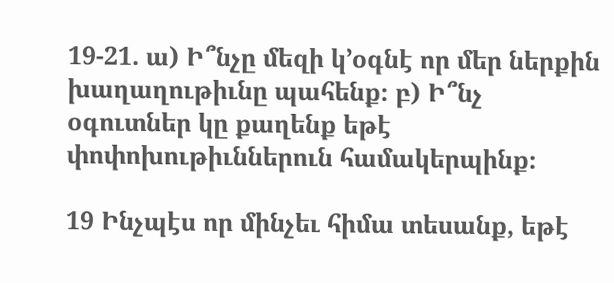19-21. ա) Ի՞նչը մեզի կ’օգնէ որ մեր ներքին խաղաղութիւնը պահենք։ բ) Ի՞նչ օգուտներ կը քաղենք եթէ փոփոխութիւններուն համակերպինք։

19 Ինչպէս որ մինչեւ հիմա տեսանք, եթէ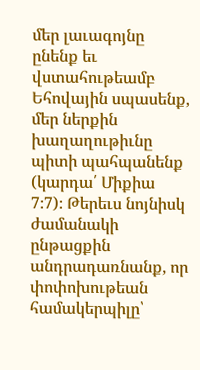մեր լաւագոյնը ընենք եւ վստահութեամբ Եհովային սպասենք, մեր ներքին խաղաղութիւնը պիտի պահպանենք (կարդա՛ Միքիա 7։7)։ Թերեւս նոյնիսկ ժամանակի ընթացքին անդրադառնանք, որ փոփոխութեան համակերպիլը՝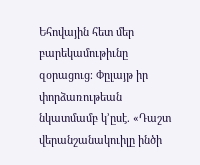Եհովային հետ մեր բարեկամութիւնը զօրացուց։ Փըլայթ իր փորձառութեան նկատմամբ կ’ըսէ. «Դաշտ վերանշանակուիլը ինծի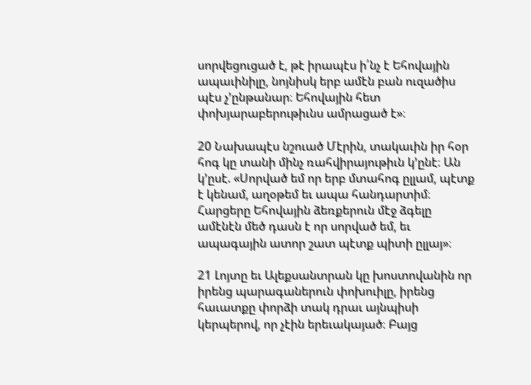սորվեցուցած է, թէ իրապէս ի՛նչ է Եհովային ապաւինիլը, նոյնիսկ երբ ամէն բան ուզածիս պէս չ’ընթանար։ Եհովային հետ փոխյարաբերութիւնս ամրացած է»։

20 Նախապէս նշուած Մէրին, տակաւին իր հօր հոգ կը տանի մինչ ռահվիրայութիւն կ’ընէ։ Ան կ’ըսէ. «Սորված եմ որ երբ մտահոգ ըլլամ, պէտք է կենամ, աղօթեմ եւ ապա հանդարտիմ։ Հարցերը Եհովային ձեռքերուն մէջ ձգելը ամէնէն մեծ դասն է որ սորված եմ, եւ ապագային ատոր շատ պէտք պիտի ըլլայ»։

21 Լոյտը եւ Ալեքսանտրան կը խոստովանին որ իրենց պարագաներուն փոխուիլը, իրենց հաւատքը փորձի տակ դրաւ այնպիսի կերպերով, որ չէին երեւակայած։ Բայց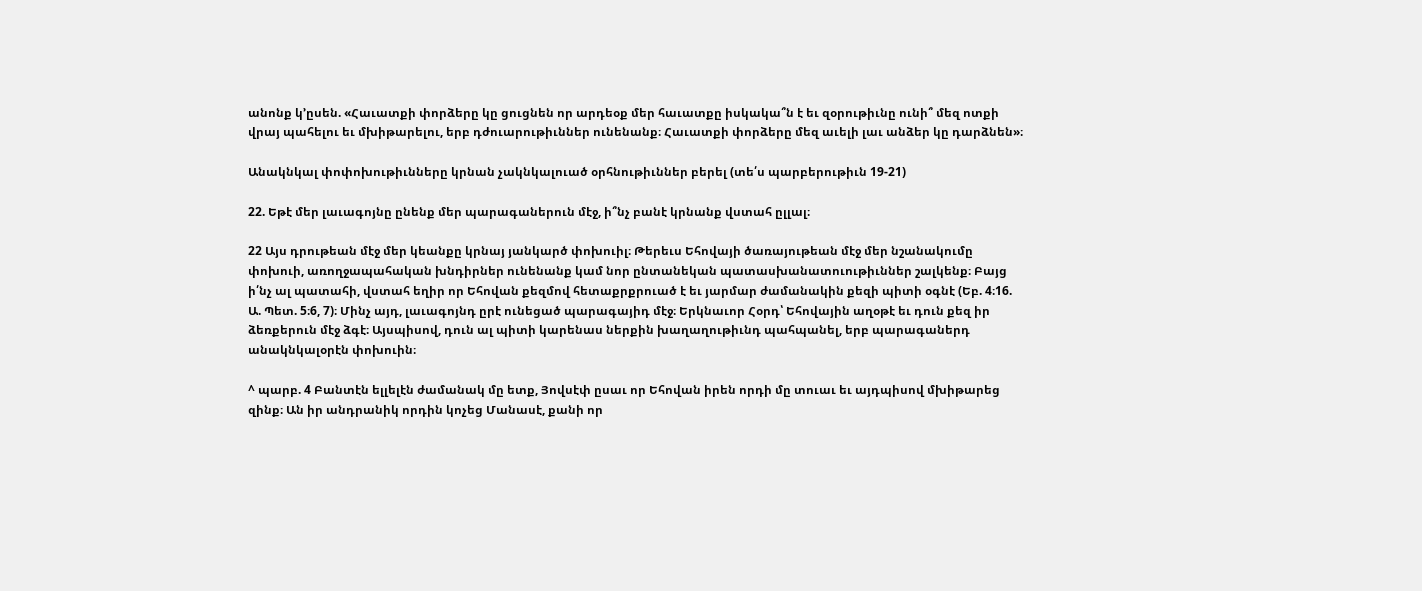անոնք կ’ըսեն. «Հաւատքի փորձերը կը ցուցնեն որ արդեօք մեր հաւատքը իսկակա՞ն է եւ զօրութիւնը ունի՞ մեզ ոտքի վրայ պահելու եւ մխիթարելու, երբ դժուարութիւններ ունենանք։ Հաւատքի փորձերը մեզ աւելի լաւ անձեր կը դարձնեն»։

Անակնկալ փոփոխութիւնները կրնան չակնկալուած օրհնութիւններ բերել (տե՛ս պարբերութիւն 19-21)

22. Եթէ մեր լաւագոյնը ընենք մեր պարագաներուն մէջ, ի՞նչ բանէ կրնանք վստահ ըլլալ։

22 Այս դրութեան մէջ մեր կեանքը կրնայ յանկարծ փոխուիլ։ Թերեւս Եհովայի ծառայութեան մէջ մեր նշանակումը փոխուի, առողջապահական խնդիրներ ունենանք կամ նոր ընտանեկան պատասխանատուութիւններ շալկենք։ Բայց ի՛նչ ալ պատահի, վստահ եղիր որ Եհովան քեզմով հետաքրքրուած է եւ յարմար ժամանակին քեզի պիտի օգնէ (Եբ. 4։16. Ա. Պետ. 5։6, 7)։ Մինչ այդ, լաւագոյնդ ըրէ ունեցած պարագայիդ մէջ։ Երկնաւոր Հօրդ՝ Եհովային աղօթէ եւ դուն քեզ իր ձեռքերուն մէջ ձգէ։ Այսպիսով, դուն ալ պիտի կարենաս ներքին խաղաղութիւնդ պահպանել, երբ պարագաներդ անակնկալօրէն փոխուին։

^ պարբ. 4 Բանտէն ելլելէն ժամանակ մը ետք, Յովսէփ ըսաւ որ Եհովան իրեն որդի մը տուաւ եւ այդպիսով մխիթարեց զինք։ Ան իր անդրանիկ որդին կոչեց Մանասէ, քանի որ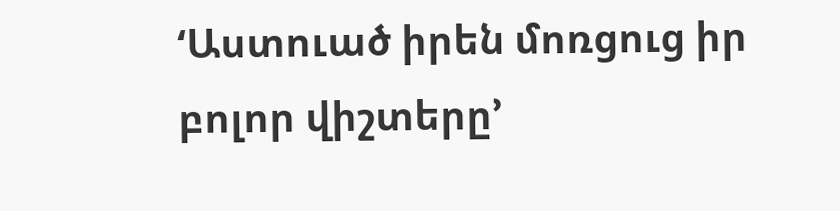‘Աստուած իրեն մոռցուց իր բոլոր վիշտերը’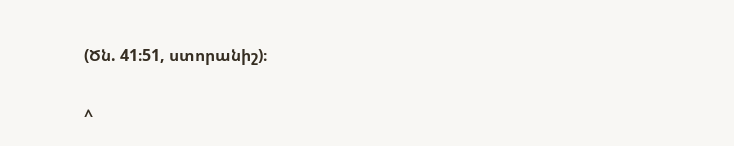(Ծն. 41։51, ստորանիշ)։

^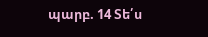պարբ. 14 Տե՛ս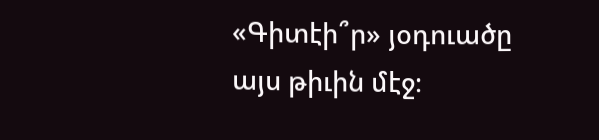«Գիտէի՞ր» յօդուածը այս թիւին մէջ։